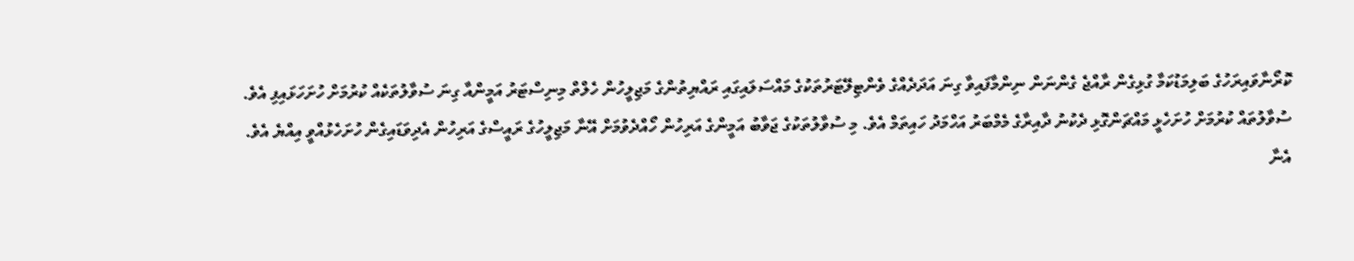ކޮރޯނާވައިރަހުގެ ބަލިމަޑުކަމާ ގުޅިގެން ރާއްޖެ ގެންނަން ނިންމާފައިވާ ގިނަ އަދަދެއްގެ ވެންޓިލޭޓަރުތަކުގެ މައްސަލައިގައި ރައްޔިތުންގެ މަޖިލީހުން ހެލްތް މިނިސްޓަރު އަމީންއާ ގިނަ ސުވާލުތަކެއް ކުރުމަށް ހުށަހަޅައިފި އެވެ.
ސުވާލުތައް ކުރުމަށް ހުށަހެޅީ މައްޗަންގޮޅި ދެކުނު ދާއިރާގެ މެމްބަރު އަހްމަދު ހައިތަމް އެވެ. މި ސުވާލުތަކުގެ ޖަވާބު އަމީންގެ އަރިހުން ހޯއްދެވުމަށް އޭނާ މަޖިލީހުގެ ރައީސްގެ އަރިހުން އެދިވަޑައިގެން ހުށަހެޅުއްވީ އިއްޔެ އެވެ.
އެނާ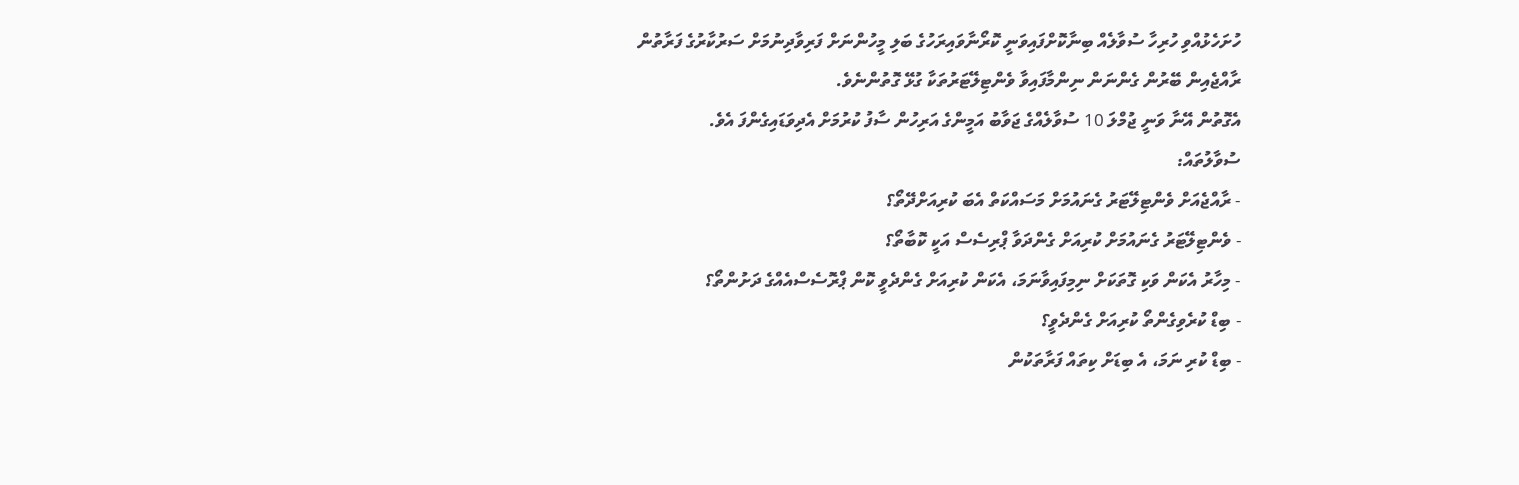ހުށަހެޅުއްވި ހުރިހާ ސުވާލެއް ބިނާކޮށްފައިވަނީ ކޮރޯނާވައިރަހުގެ ބަލި މީހުންނަށް ފަރިވާދިނުމަށް ސަރުކާރުގެ ފަރާތުން ރާއްޖެއިން ބޭރުން ގެންނަން ނިންމާފައިވާ ވެންޓިލޭޓަރުތަކާ ގުޅޭ ގޮތުންނެވެ.
އެގޮތުން އޭނާ ވަނީ ޖުމްލަ 10 ސުވާލެއްގެ ޖަވާބު އަމީންގެ އަރިހުން ސާފު ކުރުމަށް އެދިވަޑައިގެންފަ އެވެ.
ސުވާލުތައް:
- ރާއްޖެއަށް ވެންޓިލޭޓަރު ގެނައުމަށް މަސައްކަތް އެބަ ކުރިއަށްދޭތޯ؟
- ވެންޓިލޭޓަރު ގެނައުމަށް ކުރިއަށް ގެންދަވާ ޕްރިސެސް އަކީ ކޮބާތޯ؟
- މިހާރު އެކަން ވަކި ގޮތަކަށް ނިމިފައިވާނަމަ، އެކަން ކުރިއަށް ގެންދެވީ ކޮން ޕްރޮސެސްއެއްގެ ދަށުންތޯ؟
- ބިޑް ކުރެވިގެންތޯ ކުރިއަށް ގެންދެވީ؟
- ބިޑް ކުރި ނަމަ، އެ ބިޑަށް ކިތައް ފަރާތަކުން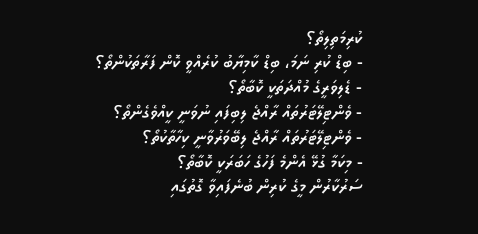ކުރިމަތިލިތޯ؟
- ބިޑް ކުރި ނަމަ، ބިޑް ކާމިޔާބު ކުރެއްވީ ކޮން ފަރާތަކުންތޯ؟
- ޑެލިވަރީގެ މުއްދަތަކީ ކޮބާތޯ؟
- ވެންޓިލޭޓަރުތައް ރާއްޖެ ލިބިފައި ނުވަނީ ކީއްވެގެންތޯ؟
- ވެންޓިލޭޓަރުތައް ރާއްޖެ ލިބޭވަރުވާނީ ކިހާތާކުތޯ؟
- މިކަމާ ގުޅޭ އެންމެ ފަހުގެ ހަބަރަކީ ކޮބާތޯ؟
ސަރުކާރުން މީގެ ކުރިން ބުނެފައިވާ ގޮތުގައި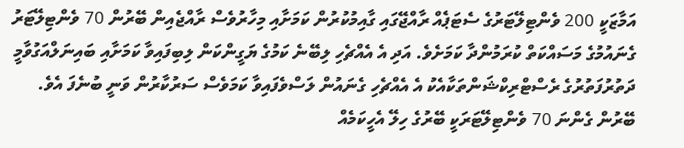އަމާޒަކީ 200 ވެންޓިލޭޓަރުގެ ސެޓަޕެއް ރާއްޖޭގައި ގާއިމުކުރުން ކަމަށާއި މިހާރުވެސް ރާއްޖެއިން ބޭރުން 70 ވެންޓިލޭޓަރު ގެނައުމުގެ މަސައްކަތް ކުރަމުންދާ ކަމަށެވެ. އަދި އެ އެއްޗެހި ލިބޭނެ ކަމުގެ ޔަގީންކަން ލިބިފައިވާ ކަމަށާއި ބައިނަލްއަގުވާމީ ދަތުރުފަތުރުގެ ރެސްޓްރިކްޝަންތަކާއެކު އެ އެއްޗެހި ގެނައުން ލަސްވެފައިވާ ކަމަވެސް ސަރުކާރުން ވަނީ ބުނެފަ އެވެ.
ބޭރުން ގެންނަ 70 ވެންޓިލޭޓަރަކީ ބޭރުގެ ހިލޭ އެހީކަމެއް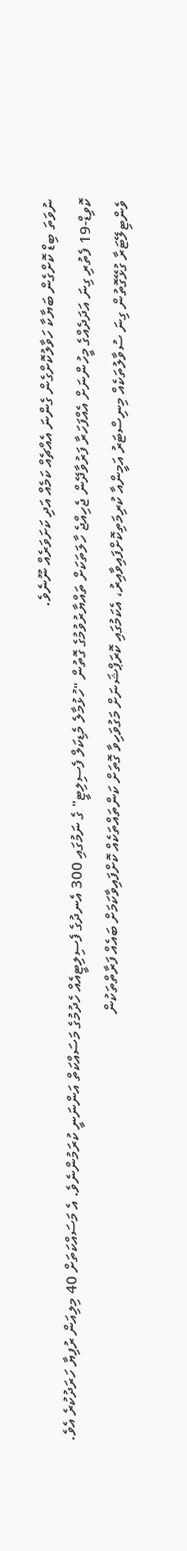ނުވަތަ ބިޑް ކޮށްގެން ބަޔާކާ ހަވާލުކޮށްގެން ގެންނަ އެއްޗެއް ކަމެއް އަދި ކަށަވަރެއް ނޫނެވެ.
ކޮވިޑް-19 ފެތުރި ގިނަ އަދަދެއްގެ މީހުންނަށް އެއްފަހަރާ ފަރުވާދޭން ޖެހިއްޖެ ހާލަތަކަށް ތައްޔާރުވުމުގެ ގޮތުން "ހުޅުމާލެ މެޑިކަލް ފެސިލިޓީ" ގެ ނަމުގައި 300 އެނދުގެ ފެސިލިޓީއެއް ހެދުމުގެ މަސައްކަތް އަންނަނީ ކުރަމުންނެވެ. އެ މަސައްކަތަށް 40 މިލިއަން ރުފިޔާ ހަރަދުކުރެ އެވެ.
ވެންޓިލޭޓަރާ ގުޅޭގޮތުން ގިނަ ސުވާލުތަކެއް މިނިސްޓަރު އަމީންއާ ކުރިމަތިކޮށްފައިވާއިރު، އެކަމުގައި ކޮރަޕްޝަނަށް މަގުވަހިވާ ގޮތަށް ކަންތައްތަކެއް ކޮށްފައިވާކަމަށް ބައެއް ފަރާތްތަކުން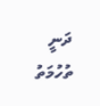ދަނީ ތުހުމަތު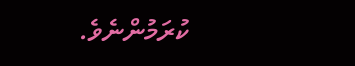ކުރަމުންނެވެ.